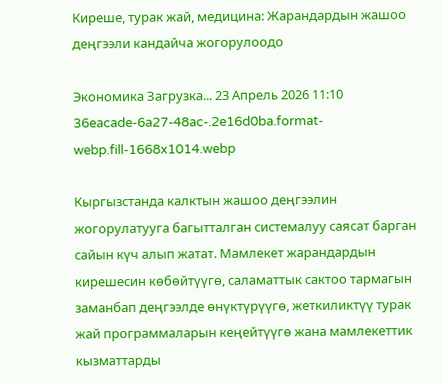Киреше, турак жай, медицина: Жарандардын жашоо деңгээли кандайча жогорулоодо

Экономика Загрузка... 23 Апрель 2026 11:10
36eacade-6a27-48ac-.2e16d0ba.format-webp.fill-1668x1014.webp

Кыргызстанда калктын жашоо деңгээлин жогорулатууга багытталган системалуу саясат барган сайын күч алып жатат. Мамлекет жарандардын кирешесин көбөйтүүгө, саламаттык сактоо тармагын заманбап деңгээлде өнүктүрүүгө, жеткиликтүү турак жай программаларын кеңейтүүгө жана мамлекеттик кызматтарды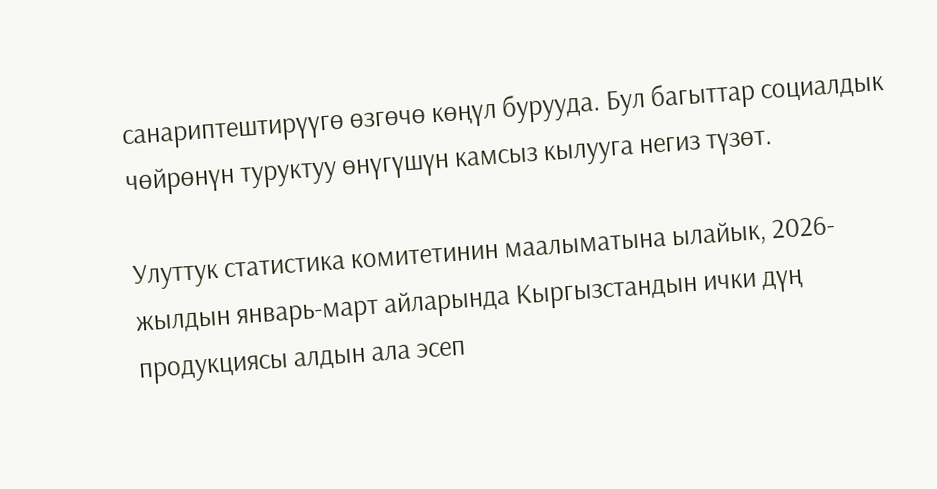санариптештирүүгө өзгөчө көңүл бурууда. Бул багыттар социалдык чөйрөнүн туруктуу өнүгүшүн камсыз кылууга негиз түзөт.

Улуттук статистика комитетинин маалыматына ылайык, 2026-жылдын январь-март айларында Кыргызстандын ички дүң продукциясы алдын ала эсеп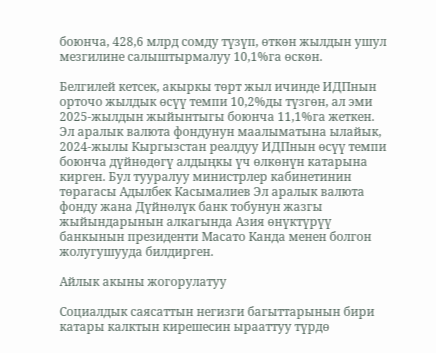боюнча, 428,6 млрд сомду түзүп, өткөн жылдын ушул мезгилине салыштырмалуу 10,1%га өскөн.

Белгилей кетсек, акыркы төрт жыл ичинде ИДПнын орточо жылдык өсүү темпи 10,2%ды түзгөн, ал эми 2025-жылдын жыйынтыгы боюнча 11,1%га жеткен. Эл аралык валюта фондунун маалыматына ылайык, 2024-жылы Кыргызстан реалдуу ИДПнын өсүү темпи боюнча дүйнөдөгү алдыңкы үч өлкөнүн катарына кирген. Бул тууралуу министрлер кабинетинин төрагасы Адылбек Касымалиев Эл аралык валюта фонду жана Дүйнөлүк банк тобунун жазгы жыйындарынын алкагында Азия өнүктүрүү банкынын президенти Масато Канда менен болгон жолугушууда билдирген.

Айлык акыны жогорулатуу

Социалдык саясаттын негизги багыттарынын бири катары калктын кирешесин ырааттуу түрдө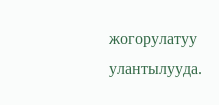жогорулатуу улантылууда.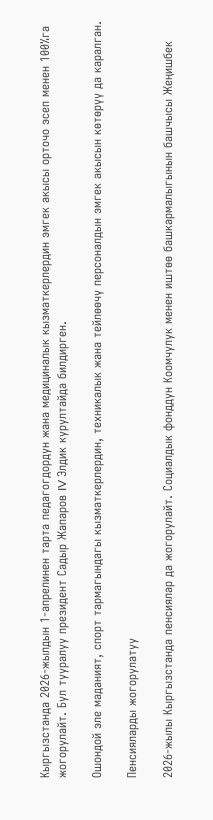Кыргызстанда 2026-жылдын 1-апрелинен тарта педагогдордун жана медициналык кызматкерлердин эмгек акысы орточо эсеп менен 100%га жогорулайт. Бул тууралуу президент Садыр Жапаров IV Элдик курултайда билдирген.

Ошондой эле маданият, спорт тармагындагы кызматкерлердин, техникалык жана тейлөөчү персоналдын эмгек акысын көтөрүү да каралган.

Пенсияларды жогорулатуу

2026-жылы Кыргызстанда пенсиялар да жогорулайт. Социалдык фонддун Коомчулук менен иштөө башкармалыгынын башчысы Жеңишбек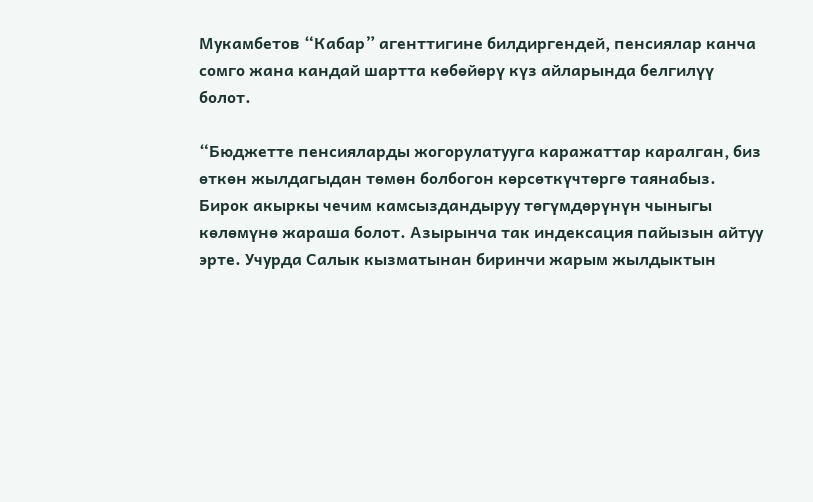Мукамбетов “Кабар” агенттигине билдиргендей, пенсиялар канча сомго жана кандай шартта көбөйөрү күз айларында белгилүү болот.

“Бюджетте пенсияларды жогорулатууга каражаттар каралган, биз өткөн жылдагыдан төмөн болбогон көрсөткүчтөргө таянабыз. Бирок акыркы чечим камсыздандыруу төгүмдөрүнүн чыныгы көлөмүнө жараша болот. Азырынча так индексация пайызын айтуу эрте. Учурда Салык кызматынан биринчи жарым жылдыктын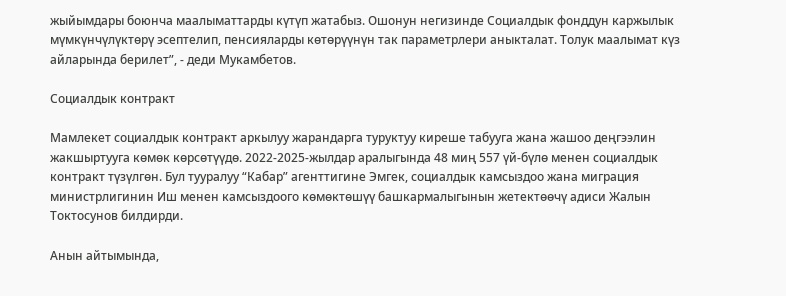жыйымдары боюнча маалыматтарды күтүп жатабыз. Ошонун негизинде Социалдык фонддун каржылык мүмкүнчүлүктөрү эсептелип, пенсияларды көтөрүүнүн так параметрлери аныкталат. Толук маалымат күз айларында берилет”, - деди Мукамбетов.

Социалдык контракт

Мамлекет социалдык контракт аркылуу жарандарга туруктуу киреше табууга жана жашоо деңгээлин жакшыртууга көмөк көрсөтүүдө. 2022-2025-жылдар аралыгында 48 миң 557 үй-бүлө менен социалдык контракт түзүлгөн. Бул тууралуу “Кабар” агенттигине Эмгек, социалдык камсыздоо жана миграция министрлигинин Иш менен камсыздоого көмөктөшүү башкармалыгынын жетектөөчү адиси Жалын Токтосунов билдирди.

Анын айтымында,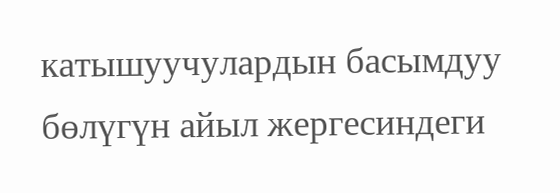катышуучулардын басымдуу бөлүгүн айыл жергесиндеги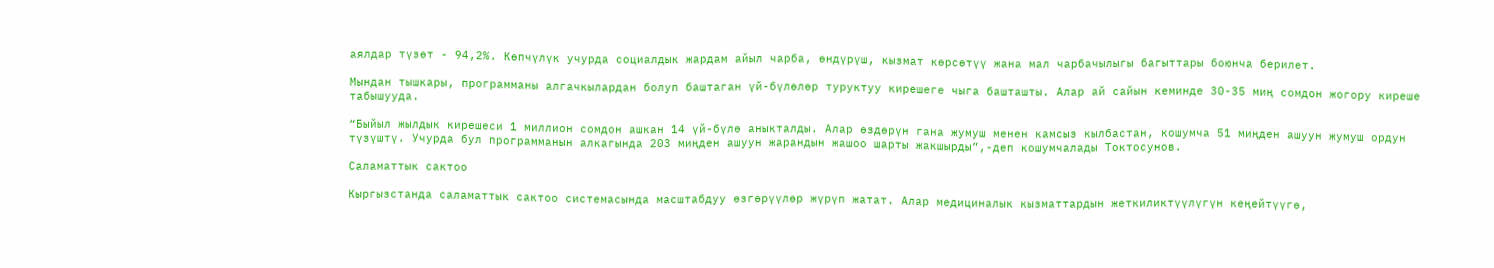аялдар түзөт - 94,2%. Көпчүлүк учурда социалдык жардам айыл чарба, өндүрүш, кызмат көрсөтүү жана мал чарбачылыгы багыттары боюнча берилет.

Мындан тышкары, программаны алгачкылардан болуп баштаган үй-бүлөлөр туруктуу кирешеге чыга башташты. Алар ай сайын кеминде 30-35 миң сомдон жогору киреше табышууда.

“Быйыл жылдык кирешеси 1 миллион сомдон ашкан 14 үй-бүлө аныкталды. Алар өздөрүн гана жумуш менен камсыз кылбастан, кошумча 51 миңден ашуун жумуш ордун түзүштү. Учурда бул программанын алкагында 203 миңден ашуун жарандын жашоо шарты жакшырды”,-деп кошумчалады Токтосунов.

Саламаттык сактоо

Кыргызстанда саламаттык сактоо системасында масштабдуу өзгөрүүлөр жүрүп жатат. Алар медициналык кызматтардын жеткиликтүүлүгүн кеңейтүүгө,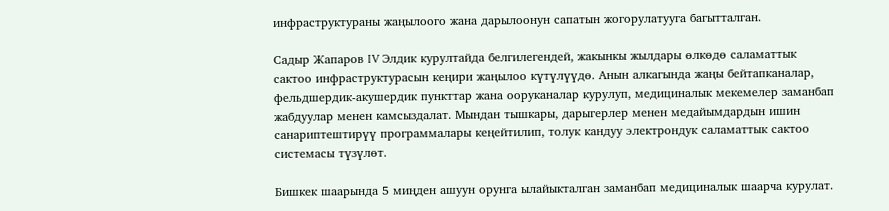инфраструктураны жаңылоого жана дарылоонун сапатын жогорулатууга багытталган.

Садыр Жапаров IV Элдик курултайда белгилегендей, жакынкы жылдары өлкөдө саламаттык сактоо инфраструктурасын кеңири жаңылоо күтүлүүдө. Анын алкагында жаңы бейтапканалар, фельдшердик-акушердик пункттар жана ооруканалар курулуп, медициналык мекемелер заманбап жабдуулар менен камсыздалат. Мындан тышкары, дарыгерлер менен медайымдардын ишин санариптештирүү программалары кеңейтилип, толук кандуу электрондук саламаттык сактоо системасы түзүлөт.

Бишкек шаарында 5 миңден ашуун орунга ылайыкталган заманбап медициналык шаарча курулат.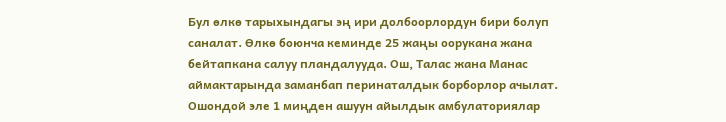Бул өлкө тарыхындагы эң ири долбоорлордун бири болуп саналат. Өлкө боюнча кеминде 25 жаңы оорукана жана бейтапкана салуу пландалууда. Ош, Талас жана Манас аймактарында заманбап перинаталдык борборлор ачылат. Ошондой эле 1 миңден ашуун айылдык амбулаториялар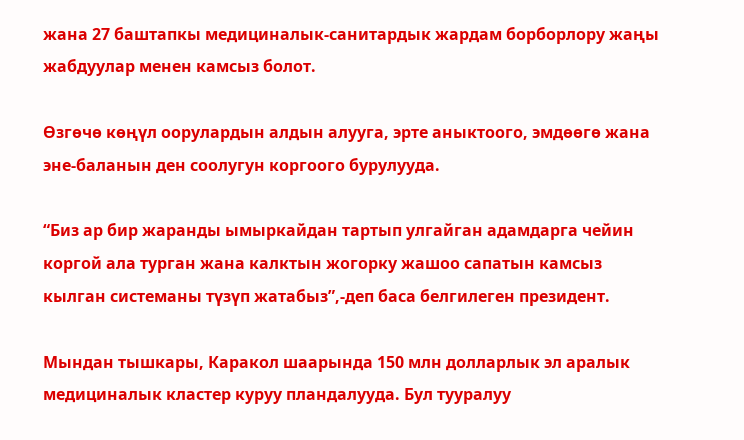жана 27 баштапкы медициналык-санитардык жардам борборлору жаңы жабдуулар менен камсыз болот.

Өзгөчө көңүл оорулардын алдын алууга, эрте аныктоого, эмдөөгө жана эне-баланын ден соолугун коргоого бурулууда.

“Биз ар бир жаранды ымыркайдан тартып улгайган адамдарга чейин коргой ала турган жана калктын жогорку жашоо сапатын камсыз кылган системаны түзүп жатабыз”,-деп баса белгилеген президент.

Мындан тышкары, Каракол шаарында 150 млн долларлык эл аралык медициналык кластер куруу пландалууда. Бул тууралуу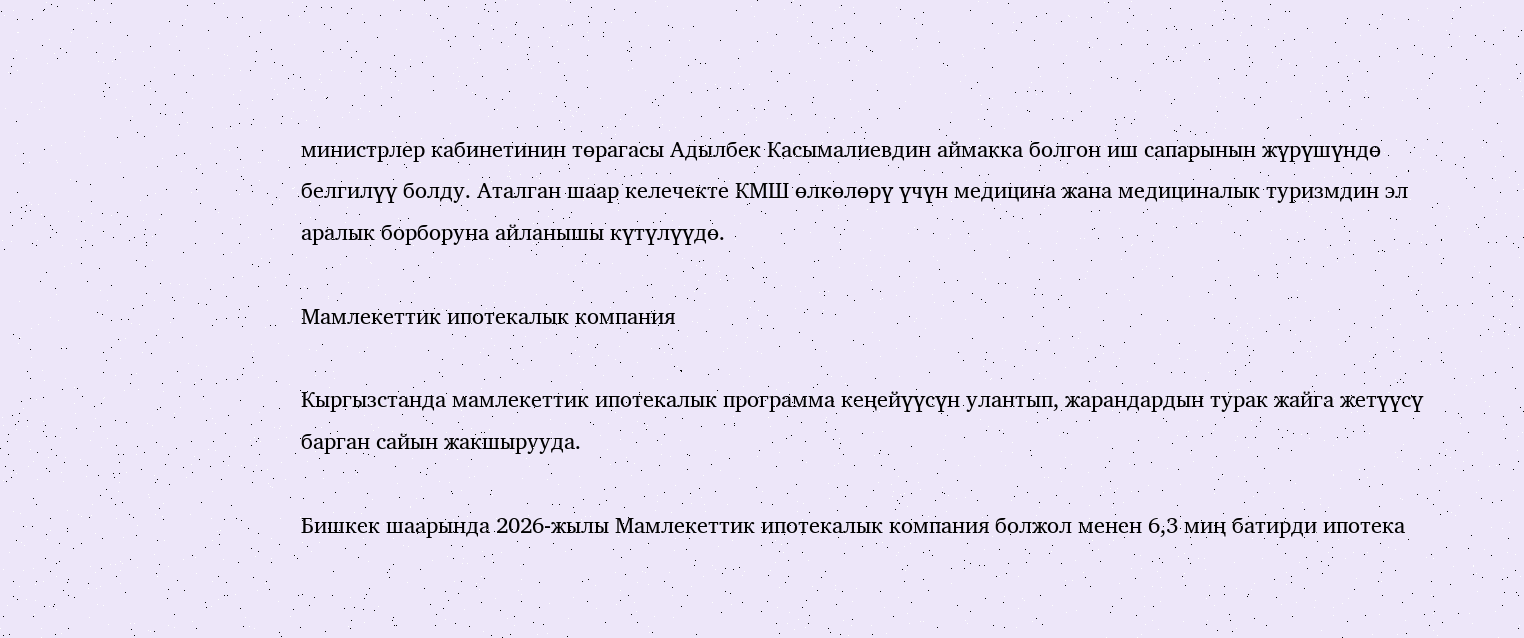министрлер кабинетинин төрагасы Адылбек Касымалиевдин аймакка болгон иш сапарынын жүрүшүндө белгилүү болду. Аталган шаар келечекте КМШ өлкөлөрү үчүн медицина жана медициналык туризмдин эл аралык борборуна айланышы күтүлүүдө.

Мамлекеттик ипотекалык компания

Кыргызстанда мамлекеттик ипотекалык программа кеңейүүсүн улантып, жарандардын турак жайга жетүүсү барган сайын жакшырууда.

Бишкек шаарында 2026-жылы Мамлекеттик ипотекалык компания болжол менен 6,3 миң батирди ипотека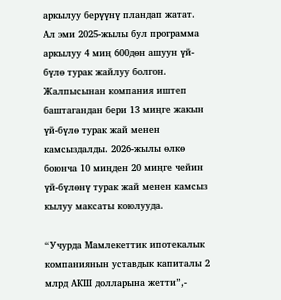аркылуу берүүнү пландап жатат. Ал эми 2025-жылы бул программа аркылуу 4 миң 600дөн ашуун үй-бүлө турак жайлуу болгон. Жалпысынан компания иштеп баштагандан бери 13 миңге жакын үй-бүлө турак жай менен камсыздалды. 2026-жылы өлкө боюнча 10 миңден 20 миңге чейин үй-бүлөнү турак жай менен камсыз кылуу максаты коюлууда.

“Учурда Мамлекеттик ипотекалык компаниянын уставдык капиталы 2 млрд АКШ долларына жетти”,-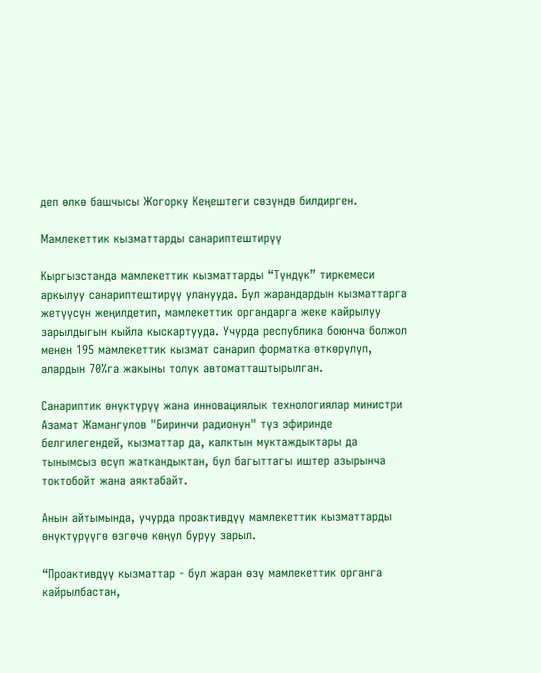деп өлкө башчысы Жогорку Кеңештеги сөзүндө билдирген.

Мамлекеттик кызматтарды санариптештирүү

Кыргызстанда мамлекеттик кызматтарды “Түндүк” тиркемеси аркылуу санариптештирүү уланууда. Бул жарандардын кызматтарга жетүүсүн жеңилдетип, мамлекеттик органдарга жеке кайрылуу зарылдыгын кыйла кыскартууда. Учурда республика боюнча болжол менен 195 мамлекеттик кызмат санарип форматка өткөрүлүп, алардын 70%га жакыны толук автоматташтырылган.

Санариптик өнүктүрүү жана инновациялык технологиялар министри Азамат Жамангулов "Биринчи радионун" түз эфиринде белгилегендей, кызматтар да, калктын муктаждыктары да тынымсыз өсүп жаткандыктан, бул багыттагы иштер азырынча токтобойт жана аяктабайт.

Анын айтымында, учурда проактивдүү мамлекеттик кызматтарды өнүктүрүүгө өзгөчө көңүл буруу зарыл.

“Проактивдүү кызматтар - бул жаран өзү мамлекеттик органга кайрылбастан,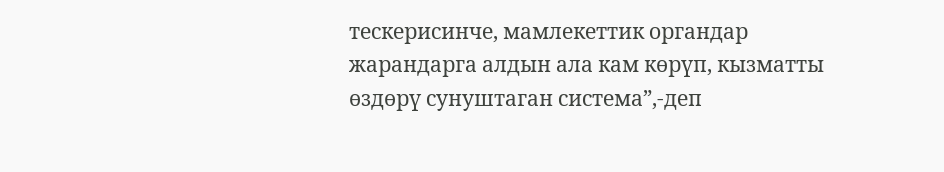тескерисинче, мамлекеттик органдар жарандарга алдын ала кам көрүп, кызматты өздөрү сунуштаган система”,-деп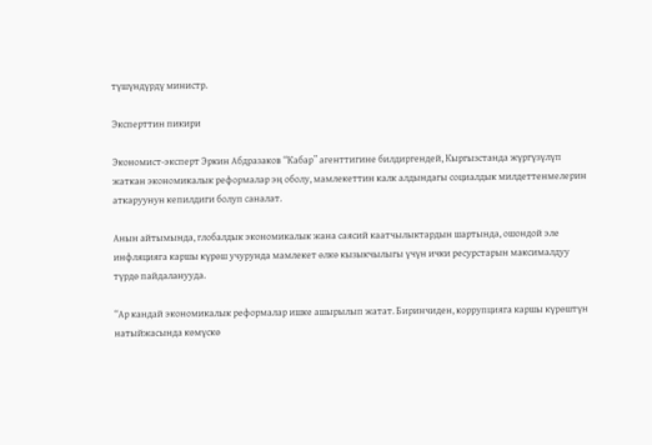түшүндүрдү министр.

Эксперттин пикири

Экономист-эксперт Эркин Абдразаков “Кабар” агенттигине билдиргендей, Кыргызстанда жүргүзүлүп жаткан экономикалык реформалар эң оболу, мамлекеттин калк алдындагы социалдык милдеттенмелерин аткаруунун кепилдиги болуп саналат.

Анын айтымында, глобалдык экономикалык жана саясий каатчылыктардын шартында, ошондой эле инфляцияга каршы күрөш учурунда мамлекет өлкө кызыкчылыгы үчүн ички ресурстарын максималдуу түрдө пайдаланууда.

“Ар кандай экономикалык реформалар ишке ашырылып жатат. Биринчиден, коррупцияга каршы күрөштүн натыйжасында көмүскө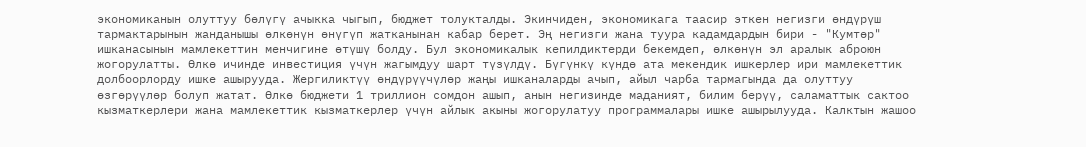экономиканын олуттуу бөлүгү ачыкка чыгып, бюджет толукталды. Экинчиден, экономикага таасир эткен негизги өндүрүш тармактарынын жанданышы өлкөнүн өнүгүп жатканынан кабар берет. Эң негизги жана туура кадамдардын бири - "Кумтөр" ишканасынын мамлекеттин менчигине өтүшү болду. Бул экономикалык кепилдиктерди бекемдеп, өлкөнүн эл аралык аброюн жогорулатты. Өлкө ичинде инвестиция үчүн жагымдуу шарт түзүлдү. Бүгүнкү күндө ата мекендик ишкерлер ири мамлекеттик долбоорлорду ишке ашырууда. Жергиликтүү өндүрүүчүлөр жаңы ишканаларды ачып, айыл чарба тармагында да олуттуу өзгөрүүлөр болуп жатат. Өлкө бюджети 1 триллион сомдон ашып, анын негизинде маданият, билим берүү, саламаттык сактоо кызматкерлери жана мамлекеттик кызматкерлер үчүн айлык акыны жогорулатуу программалары ишке ашырылууда. Калктын жашоо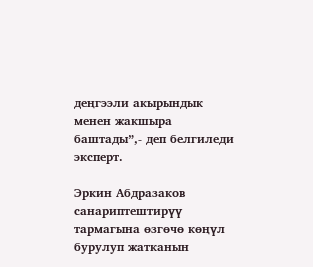деңгээли акырындык менен жакшыра баштады”,- деп белгиледи эксперт.

Эркин Абдразаков санариптештирүү тармагына өзгөчө көңүл бурулуп жатканын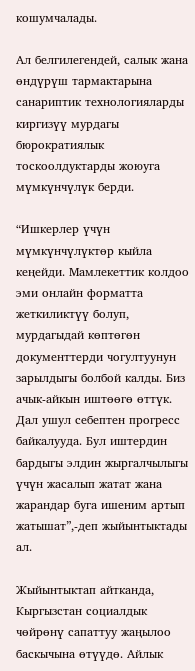кошумчалады.

Ал белгилегендей, салык жана өндүрүш тармактарына санариптик технологияларды киргизүү мурдагы бюрократиялык тоскоолдуктарды жоюуга мүмкүнчүлүк берди.

“Ишкерлер үчүн мүмкүнчүлүктөр кыйла кеңейди. Мамлекеттик колдоо эми онлайн форматта жеткиликтүү болуп, мурдагыдай көптөгөн документтерди чогултуунун зарылдыгы болбой калды. Биз ачык-айкын иштөөгө өттүк. Дал ушул себептен прогресс байкалууда. Бул иштердин бардыгы элдин жыргалчылыгы үчүн жасалып жатат жана жарандар буга ишеним артып жатышат”,-деп жыйынтыктады ал.

Жыйынтыктап айтканда, Кыргызстан социалдык чөйрөнү сапаттуу жаңылоо баскычына өтүүдө. Айлык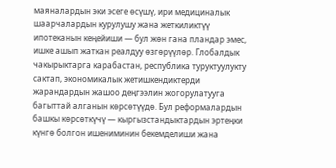маяналардын эки эсеге өсүшү, ири медициналык шаарчалардын курулушу жана жеткиликтүү ипотеканын кеңейиши — бул жөн гана пландар эмес, ишке ашып жаткан реалдуу өзгөрүүлөр. Глобалдык чакырыктарга карабастан, республика туруктуулукту сактап, экономикалык жетишкендиктерди жарандардын жашоо деңгээлин жогорулатууга багыттай алганын көрсөтүүдө. Бул реформалардын башкы көрсөткүчү — кыргызстандыктардын эртеңки күнгө болгон ишениминин бекемделиши жана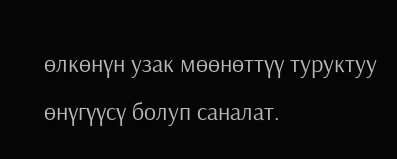өлкөнүн узак мөөнөттүү туруктуу өнүгүүсү болуп саналат.